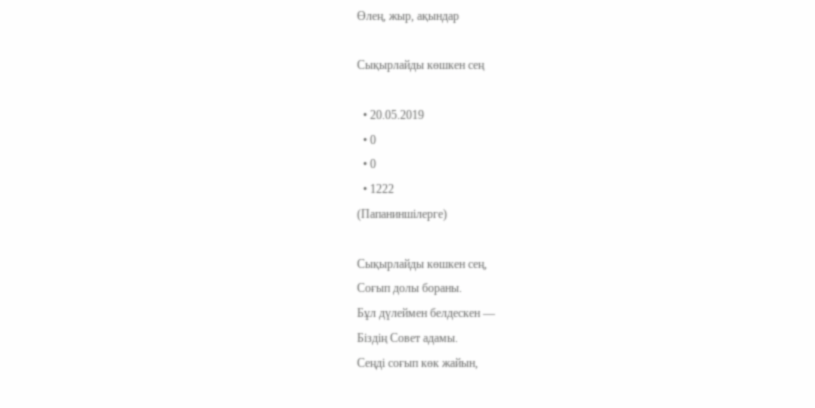Өлең, жыр, ақындар

Сықырлайды көшкен сең

  • 20.05.2019
  • 0
  • 0
  • 1222
(Папаниншілерге)

Сықырлайды көшкен сең,
Соғып долы бораны.
Бұл дүлеймен белдескен —
Біздің Совет адамы.
Сеңді соғып көк жайын,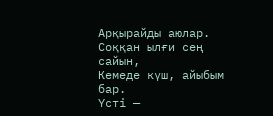Арқырайды аюлар.
Соққан ылғи сең сайын,
Кемеде күш, айыбым бар.
Үсті —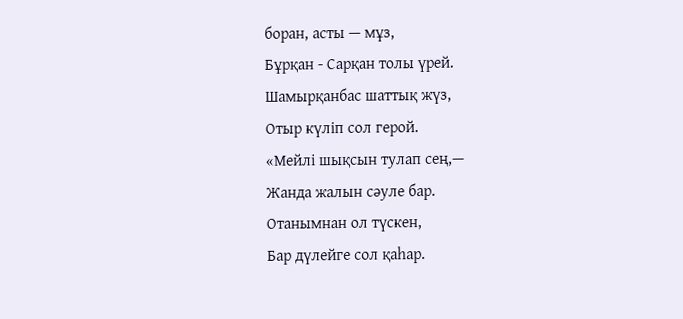боран, асты — мұз,
Бұрқан - Сарқан толы үрей.
Шамырқанбас шаттық жүз,
Отыр күліп сол герой.
«Мейлі шықсын тулап сең,—
Жанда жалын сәуле бар.
Отанымнан ол түскен,
Бар дүлейге сол қаһар.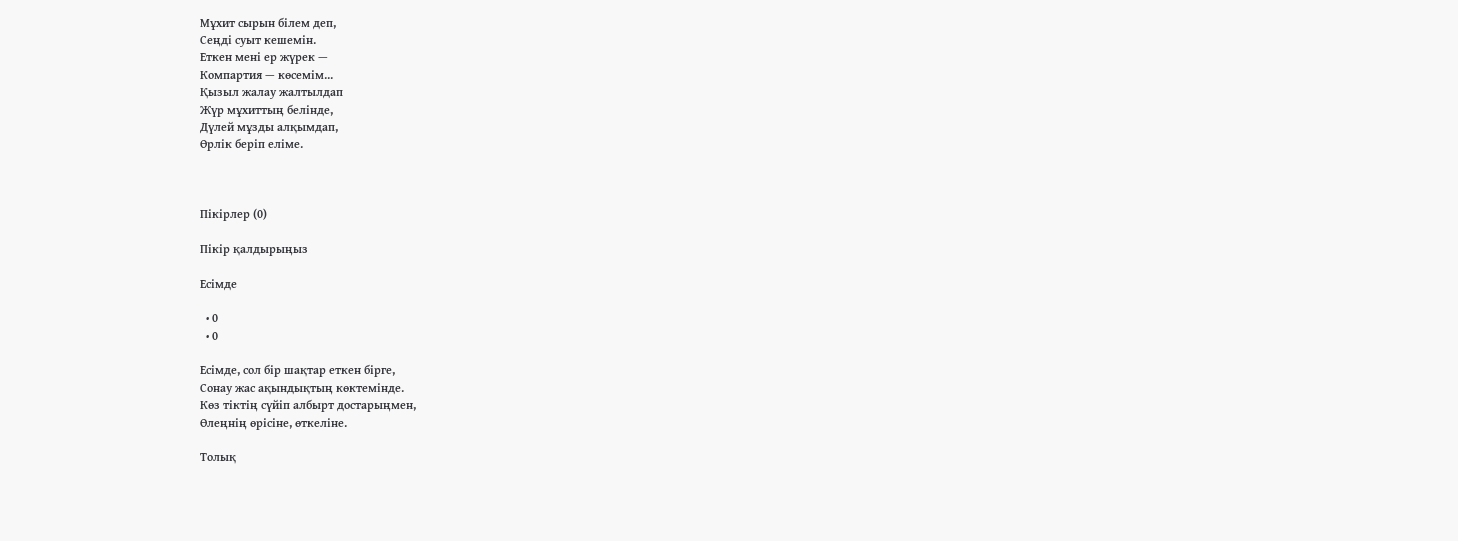Мұхит сырын білем деп,
Сеңді суыт кешемін.
Еткен мені ер жүрек —
Компартия — көсемім...
Қызыл жалау жалтылдап
Жүр мұхиттың белінде,
Дүлей мұзды алқымдап,
Өрлік беріп еліме.



Пікірлер (0)

Пікір қалдырыңыз

Есімде

  • 0
  • 0

Есімде, сол бір шақтар еткен бірге,
Сонау жас ақындықтың көктемінде.
Көз тіктің сүйіп албырт достарыңмен,
Өлеңнің өрісіне, өткеліне.

Толық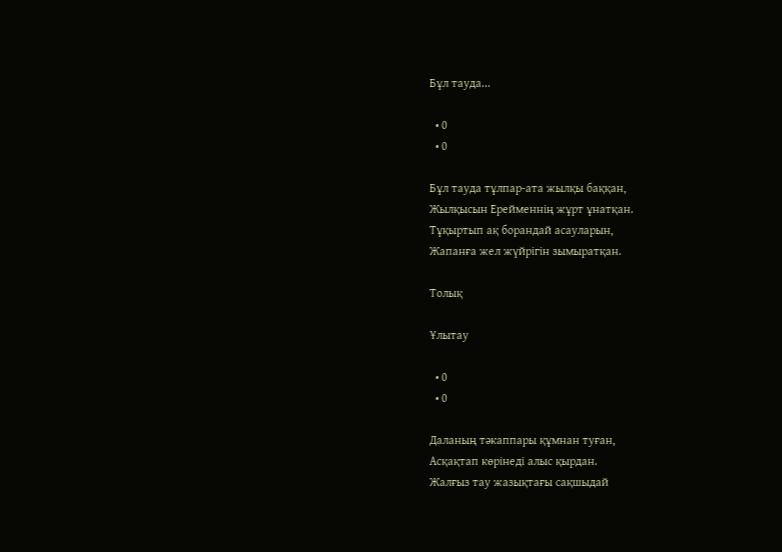Бұл тауда...

  • 0
  • 0

Бұл тауда тұлпар-ата жылқы баққан,
Жылқысын Ерейменнің жұрт ұнатқан.
Тұқыртып ақ борандай асауларын,
Жапанға жел жүйрігін зымыратқан.

Толық

Ұлытау

  • 0
  • 0

Даланың тәкаппары құмнан туған,
Асқақтап көрінеді алыс қырдан.
Жалғыз тау жазықтағы сақшыдай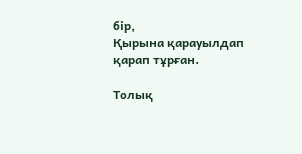бір,
Қырына қарауылдап қарап тұрған.

Толық